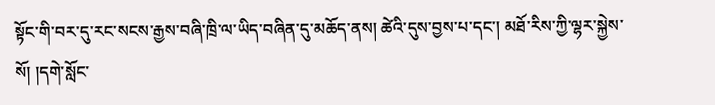སྟོང་གི་བར་དུ་རང་སངས་རྒྱས་བཞི་ཁྲི་ལ་ཡིད་བཞིན་དུ་མཆོད་ནས། ཚེའི་དུས་བྱས་པ་དང་། མཐོ་རིས་ཀྱི་ལྷར་སྐྱེས་སོ། །དགེ་སློང་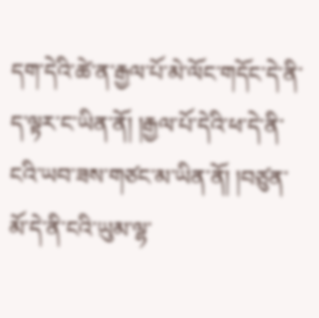དག་དེའི་ཚེ་ན་རྒྱལ་པོ་མེ་ལོང་གདོང་དེ་ནི་ད་ལྟར་ང་ཡིན་ནོ། །རྒྱལ་པོ་དེའི་ཕ་དེ་ནི་ངའི་ཡབ་ཟས་གཙང་མ་ཡིན་ནོ། །བཙུན་མོ་དེ་ནི་ངའི་ཡུམ་ལྷ་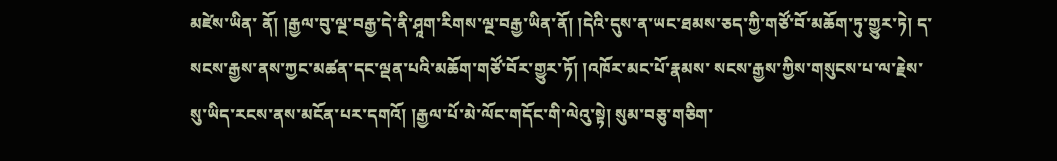མཛེས་ཡིན་ ནོ། །རྒྱལ་བུ་ལྔ་བརྒྱ་དེ་ནི་ཤཱག་རིགས་ལྔ་བརྒྱ་ཡིན་ནོ། །དེའི་དུས་ན་ཡང་ཐམས་ཅད་ཀྱི་གཙོ་བོ་མཆོག་ཏུ་གྱུར་ཏེ། ད་སངས་རྒྱས་ནས་ཀྱང་མཚན་དང་ལྡན་པའི་མཆོག་གཙོ་བོར་གྱུར་ཏོ། །འཁོར་མང་པོ་རྣམས་ སངས་རྒྱས་ཀྱིས་གསུངས་པ་ལ་རྗེས་སུ་ཡིད་རངས་ནས་མངོན་པར་དགའོ། །རྒྱལ་པོ་མེ་ལོང་གདོང་གི་ལེའུ་སྟེ། སུམ་བཅུ་གཅིག་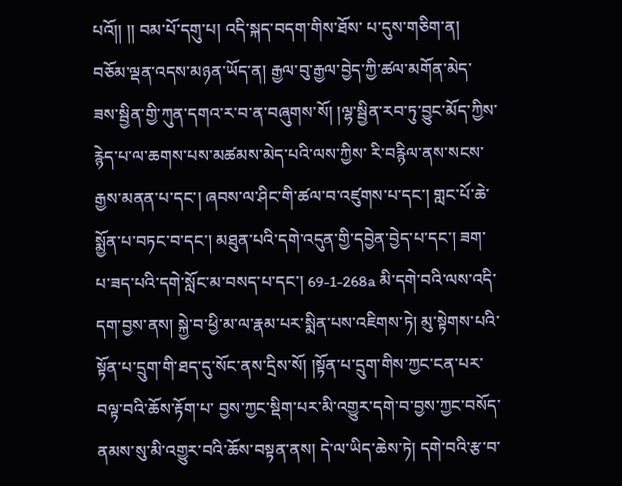པའོ།། །། བམ་པོ་དགུ་པ། འདི་སྐད་བདག་གིས་ཐོས་ པ་དུས་གཅིག་ན། བཅོམ་ལྡན་འདས་མཉན་ཡོད་ན། རྒྱལ་བུ་རྒྱལ་བྱེད་ཀྱི་ཚལ་མགོན་མེད་ཟས་སྦྱིན་གྱི་ཀུན་དགའ་ར་བ་ན་བཞུགས་སོ། །ལྷ་སྦྱིན་རབ་ཏུ་བྱུང་མོད་ཀྱིས་རྙེད་པ་ལ་ཆགས་པས་མཚམས་མེད་པའི་ལས་ཀྱིས་ རི་བརྙིལ་ནས་སངས་རྒྱས་མནན་པ་དང་། ཞབས་ལ་ཤིང་གི་ཚལ་བ་འཛུགས་པ་དང་། གླང་པོ་ཆེ་སྨྱོན་པ་བཏང་བ་དང་། མཐུན་པའི་དགེ་འདུན་གྱི་དབྱེན་བྱེད་པ་དང་། ཟག་པ་ཟད་པའི་དགེ་སློང་མ་བསད་པ་དང་། 69-1-268a མི་དགེ་བའི་ལས་འདི་དག་བྱས་ནས། སྐྱེ་བ་ཕྱི་མ་ལ་རྣམ་པར་སྨིན་པས་འཇིགས་ཏེ། མུ་སྟེགས་པའི་སྟོན་པ་དྲུག་གི་ཐད་དུ་སོང་ནས་དྲིས་སོ། །སྟོན་པ་དྲུག་གིས་ཀྱང་ངན་པར་བལྟ་བའི་ཆོས་རྟོག་པ་ བྱས་ཀྱང་སྡིག་པར་མི་འགྱུར་དགེ་བ་བྱས་ཀྱང་བསོད་ནམས་སུ་མི་འགྱུར་བའི་ཆོས་བསྟན་ནས། དེ་ལ་ཡིད་ཆེས་ཏེ། དགེ་བའི་རྩ་བ་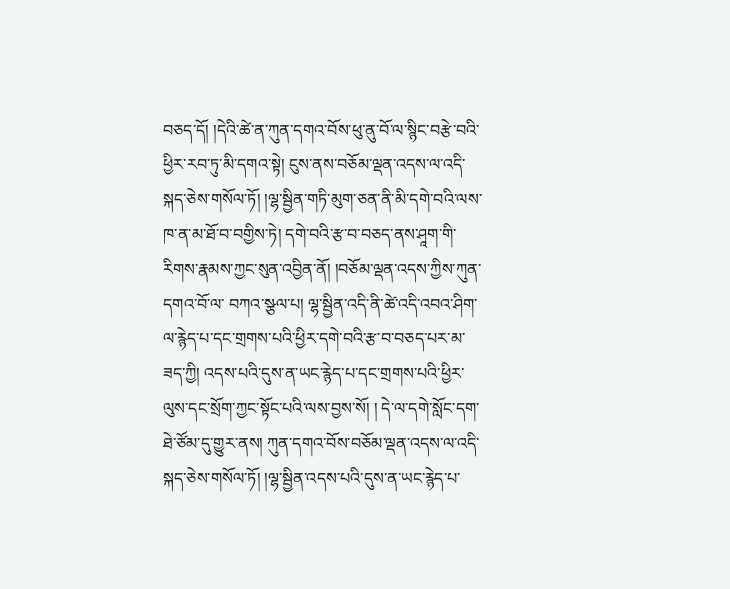བཅད་དོ། །དེའི་ཚེ་ན་ཀུན་དགའ་བོས་ཕུ་ནུ་བོ་ལ་སྙིང་བརྩེ་བའི་ཕྱིར་རབ་ཏུ་མི་དགའ་སྟེ། ངུས་ནས་བཅོམ་ལྡན་འདས་ལ་འདི་སྐད་ཅེས་གསོལ་ཏོ། །ལྷ་སྦྱིན་གཏི་མུག་ཅན་ནི་མི་དགེ་བའི་ལས་ཁ་ན་མ་ཐོ་བ་བགྱིས་ཏེ། དགེ་བའི་རྩ་བ་བཅད་ནས་ཤཱག་གི་རིགས་རྣམས་ཀྱང་སུན་འབྱིན་ནོ། །བཅོམ་ལྡན་འདས་ཀྱིས་ཀུན་དགའ་བོ་ལ་ བཀའ་སྩལ་པ། ལྷ་སྦྱིན་འདི་ནི་ཚེ་འདི་འབའ་ཤིག་ལ་རྙེད་པ་དང་གྲགས་པའི་ཕྱིར་དགེ་བའི་རྩ་བ་བཅད་པར་མ་ཟད་ཀྱི། འདས་པའི་དུས་ན་ཡང་རྙེད་པ་དང་གྲགས་པའི་ཕྱིར་ལུས་དང་སྲོག་ཀྱང་སྟོང་པའི་ལས་བྱས་སོ། ། དེ་ལ་དགེ་སློང་དག་ཐེ་ཙོམ་དུ་གྱུར་ནས། ཀུན་དགའ་བོས་བཅོམ་ལྡན་འདས་ལ་འདི་སྐད་ཅེས་གསོལ་ཏོ། །ལྷ་སྦྱིན་འདས་པའི་དུས་ན་ཡང་རྙེད་པ་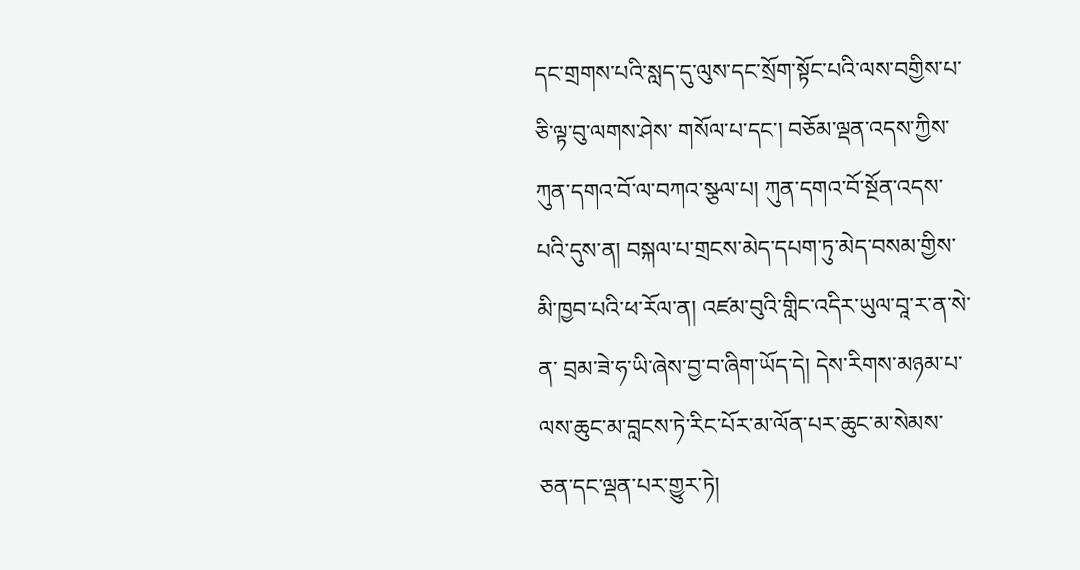དང་གྲགས་པའི་སླད་དུ་ལུས་དང་སྲོག་སྟོང་པའི་ལས་བགྱིས་པ་ཅི་ལྟ་བུ་ལགས་ཤེས་ གསོལ་པ་དང་། བཅོམ་ལྡན་འདས་ཀྱིས་ཀུན་དགའ་བོ་ལ་བཀའ་སྩལ་པ། ཀུན་དགའ་བོ་སྔོན་འདས་པའི་དུས་ན། བསྐལ་པ་གྲངས་མེད་དཔག་ཏུ་མེད་བསམ་གྱིས་མི་ཁྱབ་པའི་ཕ་རོལ་ན། འཛམ་བུའི་གླིང་འདིར་ཡུལ་བཱ་ར་ན་སེ་ན་ བྲམ་ཟེ་ཧ་ཡི་ཞེས་བྱ་བ་ཞིག་ཡོད་དེ། དེས་རིགས་མཉམ་པ་ལས་ཆུང་མ་བླངས་ཏེ་རིང་པོར་མ་ལོན་པར་ཆུང་མ་སེམས་ཅན་དང་ལྡན་པར་གྱུར་ཏེ།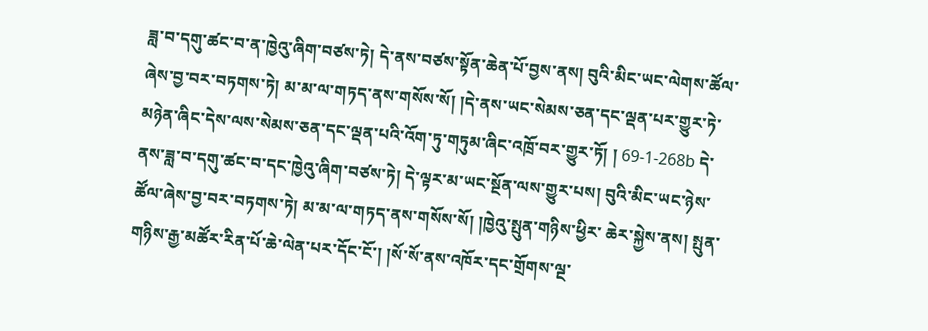ཟླ་བ་དགུ་ཚང་བ་ན་ཁྱེའུ་ཞིག་བཙས་ཏེ། དེ་ནས་བཙས་སྟོན་ཆེན་པོ་བྱས་ནས། བུའི་མིང་ཡང་ལེགས་ཚོལ་ཞེས་བྱ་བར་བཏགས་ཏེ། མ་མ་ལ་གཏད་ནས་གསོས་སོ། །དེ་ནས་ཡང་སེམས་ཅན་དང་ལྡན་པར་གྱུར་ཏེ་མཉེན་ཞིང་དེས་ལས་སེམས་ཅན་དང་ལྡན་པའི་འོག་ཏུ་གཏུམ་ཞིང་འཁྲོ་བར་གྱུར་ཏོ། ། 69-1-268b དེ་ནས་ཟླ་བ་དགུ་ཚང་བ་དང་ཁྱེའུ་ཞིག་བཙས་ཏེ། དེ་ལྟར་མ་ཡང་སྔོན་ལས་གྱུར་པས། བུའི་མིང་ཡང་ཉེས་ཚོལ་ཞེས་བྱ་བར་བཏགས་ཏེ། མ་མ་ལ་གཏད་ནས་གསོས་སོ། །ཁྱེའུ་སྤུན་གཉིས་ཕྱིར་ ཆེར་སྐྱེས་ནས། སྤུན་གཉིས་རྒྱ་མཚོར་རིན་པོ་ཆེ་ལེན་པར་དོང་ངོ་། །སོ་སོ་ནས་འཁོར་དང་གྲོགས་ལྔ་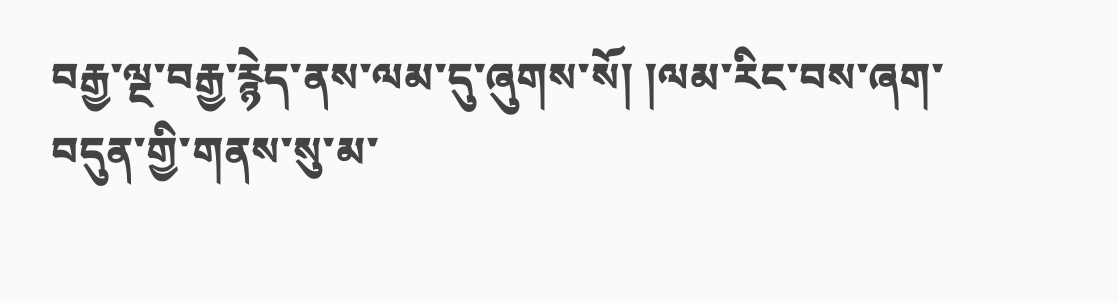བརྒྱ་ལྔ་བརྒྱ་རྙེད་ནས་ལམ་དུ་ཞུགས་སོ། །ལམ་རིང་བས་ཞག་བདུན་གྱི་གནས་སུ་མ་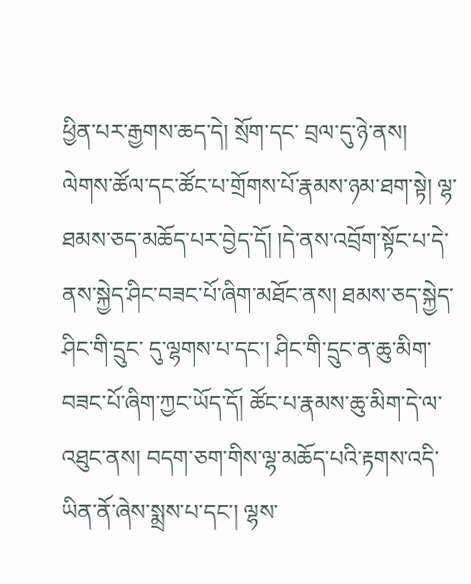ཕྱིན་པར་རྒྱགས་ཆད་དེ། སྲོག་དང་ བྲལ་དུ་ཉེ་ནས། ལེགས་ཚོལ་དང་ཚོང་པ་གྲོགས་པོ་རྣམས་ཉམ་ཐག་སྟེ། ལྷ་ཐམས་ཅད་མཆོད་པར་བྱེད་དོ། །དེ་ནས་འབྲོག་སྟོང་པ་དེ་ནས་སྐྱེད་ཤིང་བཟང་པོ་ཞིག་མཐོང་ནས། ཐམས་ཅད་སྐྱེད་ཤིང་གི་དྲུང་ དུ་ལྷགས་པ་དང་། ཤིང་གི་དྲུང་ན་ཆུ་མིག་བཟང་པོ་ཞིག་ཀྱང་ཡོད་དོ། ཚོང་པ་རྣམས་ཆུ་མིག་དེ་ལ་འཐུང་ནས། བདག་ཅག་གིས་ལྷ་མཆོད་པའི་རྟགས་འདི་ཡིན་ནོ་ཞེས་སྨྲས་པ་དང་། ལྷས་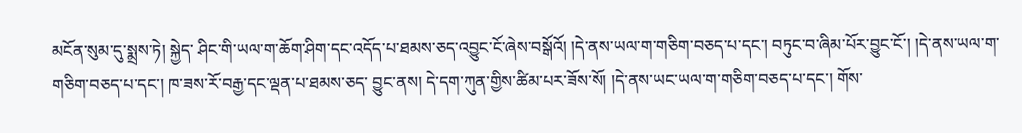མངོན་སུམ་དུ་སྨྲས་ཏེ། སྐྱེད་ ཤིང་གི་ཡལ་ག་ཆོག་ཤིག་དང་འདོད་པ་ཐམས་ཅད་འབྱུང་ངོ་ཞེས་བསྒོའོ། །དེ་ནས་ཡལ་ག་གཅིག་བཅད་པ་དང་། བཏུང་བ་ཞིམ་པོར་བྱུང་ངོ་། །དེ་ནས་ཡལ་ག་གཅིག་བཅད་པ་དང་། ཁ་ཟས་རོ་བརྒྱ་དང་ལྡན་པ་ཐམས་ཅད་ བྱུང་ནས། དེ་དག་ཀུན་གྱིས་ཚིམ་པར་ཟོས་སོ། །དེ་ནས་ཡང་ཡལ་ག་གཅིག་བཅད་པ་དང་། གོས་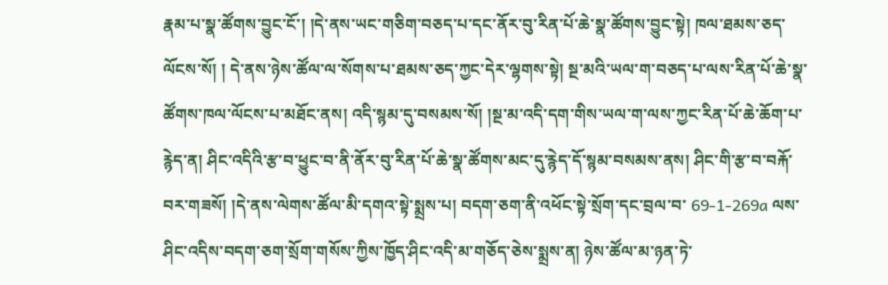རྣམ་པ་སྣ་ཚོགས་བྱུང་ངོ་། །དེ་ནས་ཡང་གཅིག་བཅད་པ་དང་ནོར་བུ་རིན་པོ་ཆེ་སྣ་ཚོགས་བྱུང་སྟེ། ཁལ་ཐམས་ཅད་ལོངས་སོ། ། དེ་ནས་ཉེས་ཚོལ་ལ་སོགས་པ་ཐམས་ཅད་ཀྱང་དེར་ལྷགས་སྟེ། སྔ་མའི་ཡལ་ག་བཅད་པ་ལས་རིན་པོ་ཆེ་སྣ་ཚོགས་ཁལ་ལོངས་པ་མཐོང་ནས། འདི་སྙམ་དུ་བསམས་སོ། །སྔ་མ་འདི་དག་གིས་ཡལ་ག་ལས་ཀྱང་རིན་པོ་ཆེ་ཆོག་པ་ རྙེད་ན། ཤིང་འདིའི་རྩ་བ་ཕྱུང་བ་ནི་ནོར་བུ་རིན་པོ་ཆེ་སྣ་ཚོགས་མང་དུ་རྙེད་དོ་སྙམ་བསམས་ནས། ཤིང་གི་རྩ་བ་བརྐོ་བར་གཟསོ། །དེ་ནས་ལེགས་ཚོལ་མི་དགའ་སྟེ་སྨྲས་པ། བདག་ཅག་ནི་འཕོང་སྟེ་སྲོག་དང་བྲལ་བ་ 69-1-269a ལས་ཤིང་འདིས་བདག་ཅག་སྲོག་གསོས་ཀྱིས་ཁྱོད་ཤིང་འདི་མ་གཅོད་ཅེས་སྨྲས་ན། ཉེས་ཚོལ་མ་ཉན་ཏེ་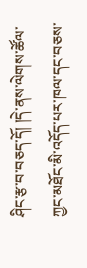ཤིང་རྩ་བ་བཅད་དོ། །དེ་ནས་ལེགས་ཚོལ་ཀྱང་མཐོང་མི་འདོད་པར་ཁལ་དང་བཅས་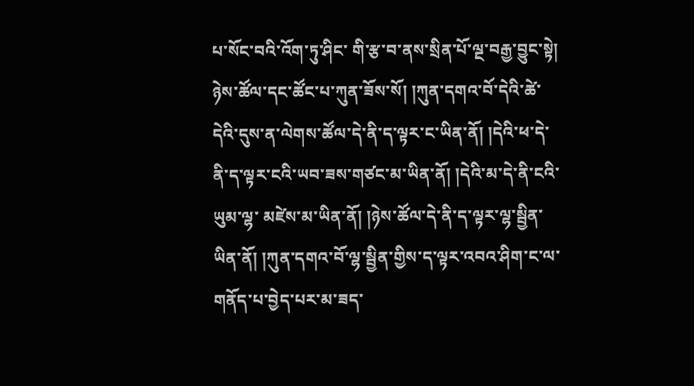པ་སོང་བའི་འོག་ཏུ་ཤིང་ གི་རྩ་བ་ནས་སྲིན་པོ་ལྔ་བརྒྱ་བྱུང་སྟེ། ཉེས་ཚོལ་དང་ཚོང་པ་ཀུན་ཟོས་སོ། །ཀུན་དགའ་བོ་དེའི་ཚེ་དེའི་དུས་ན་ལེགས་ཚོལ་དེ་ནི་ད་ལྟར་ང་ཡིན་ནོ། །དེའི་ཕ་དེ་ནི་ད་ལྟར་ངའི་ཡབ་ཟས་གཙང་མ་ཡིན་ནོ། །དེའི་མ་དེ་ནི་ངའི་ཡུམ་ལྷ་ མཛེས་མ་ཡིན་ནོ། །ཉེས་ཚོལ་དེ་ནི་ད་ལྟར་ལྷ་སྦྱིན་ཡིན་ནོ། །ཀུན་དགའ་བོ་ལྷ་སྦྱིན་གྱིས་ད་ལྟར་འབའ་ཤིག་ང་ལ་གནོད་པ་བྱེད་པར་མ་ཟད་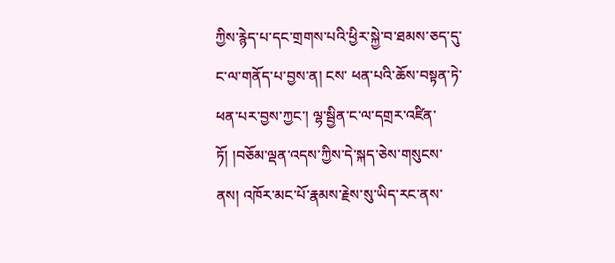ཀྱིས་རྙེད་པ་དང་གྲགས་པའི་ཕྱིར་སྐྱེ་བ་ཐམས་ཅད་དུ་ང་ལ་གནོད་པ་བྱས་ན། ངས་ ཕན་པའི་ཆོས་བསྟན་ཏེ་ཕན་པར་བྱས་ཀྱང་། ལྷ་སྦྱིན་ང་ལ་དགྲར་འཛིན་ཏོ། །བཅོམ་ལྡན་འདས་ཀྱིས་དེ་སྐད་ཅེས་གསུངས་ནས། འཁོར་མང་པོ་རྣམས་རྗེས་སུ་ཡིད་རང་ནས་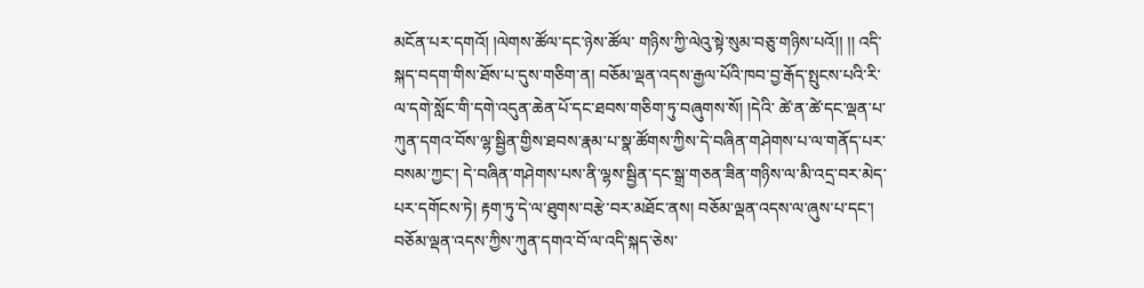མངོན་པར་དགའོ། །ལེགས་ཚོལ་དང་ཉེས་ཚོལ་ གཉིས་ཀྱི་ལེའུ་སྟེ་སུམ་བཅུ་གཉིས་པའོ།། །། འདི་སྐད་བདག་གིས་ཐོས་པ་དུས་གཅིག་ན། བཅོམ་ལྡན་འདས་རྒྱལ་པོའི་ཁབ་བྱ་རྒོད་སྤུངས་པའི་རི་ལ་དགེ་སློང་གི་དགེ་འདུན་ཆེན་པོ་དང་ཐབས་གཅིག་ཏུ་བཞུགས་སོ། །དེའི་ ཚེ་ན་ཚེ་དང་ལྡན་པ་ཀུན་དགའ་བོས་ལྷ་སྦྱིན་གྱིས་ཐབས་རྣམ་པ་སྣ་ཚོགས་ཀྱིས་དེ་བཞིན་གཤེགས་པ་ལ་གནོད་པར་བསམ་ཀྱང་། དེ་བཞིན་གཤེགས་པས་ནི་ལྷས་སྦྱིན་དང་སྒྲ་གཅན་ཟིན་གཉིས་ལ་མི་འདྲ་བར་མེད་པར་དགོངས་ཏེ། རྟག་ཏུ་དེ་ལ་ཐུགས་བརྩེ་བར་མཐོང་ནས། བཅོམ་ལྡན་འདས་ལ་ཞུས་པ་དང་། བཅོམ་ལྡན་འདས་ཀྱིས་ཀུན་དགའ་བོ་ལ་འདི་སྐད་ཅེས་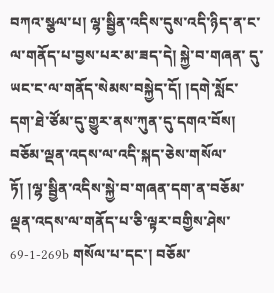བཀའ་སྩལ་པ། ལྷ་སྦྱིན་འདིས་དུས་འདི་ཉིད་ན་ང་ལ་གནོད་པ་བྱས་པར་མ་ཟད་དེ། སྐྱེ་བ་གཞན་ དུ་ཡང་ང་ལ་གནོད་སེམས་བསྐྱེད་དོ། །དགེ་སློང་དག་ཐེ་ཙོམ་དུ་གྱུར་ནས་ཀུན་དུ་དགའ་བོས། བཅོམ་ལྡན་འདས་ལ་འདི་སྐད་ཅེས་གསོལ་ཏོ། །ལྷ་སྦྱིན་འདིས་སྐྱེ་བ་གཞན་དག་ན་བཅོམ་ལྡན་འདས་ལ་གནོད་པ་ཅི་ལྟར་བགྱིས་ཤེས་ 69-1-269b གསོལ་པ་དང་། བཅོམ་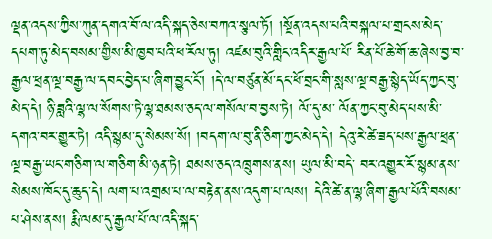ལྡན་འདས་ཀྱིས་ཀུན་དགའ་བོ་ལ་འདི་སྐད་ཅེས་བཀའ་སྩལ་ཏོ། །སྔོན་འདས་པའི་བསྐལ་པ་གྲངས་མེད་དཔག་ཏུ་མེད་བསམ་གྱིས་མི་ཁྱབ་པའི་ཕ་རོལ་ཏུ། འཛམ་བུའི་གླིང་འདིར་རྒྱལ་པོ་ རིན་པོ་ཆེ་གོ་ཆ་ཞེས་བྱ་བ་རྒྱལ་ཕྲན་ལྔ་བརྒྱ་ལ་དབང་བྱེད་པ་ཞིག་བྱུང་ངོ་། །དེ་ལ་བཙུན་མོ་དང་ཕོ་བྲང་གི་སླས་ལྔ་བརྒྱ་སྙེད་ཡོད་ཀྱང་བུ་མེད་དེ། ཉི་ཟླའི་ལྷ་ལ་སོགས་ཏེ་ལྷ་ཐམས་ཅད་ལ་གསོལ་བ་བྱས་ཏེ། ལོ་དུ་མ་ ལོན་ཀྱང་བུ་མེད་པས་མི་དགའ་བར་གྱུར་ཏེ། འདི་སྙམ་དུ་སེམས་སོ། །བདག་ལ་བུ་ནི་ཅིག་ཀྱང་མེད་དེ། དེའུ་རེ་ཚེ་ཟད་པས་རྒྱལ་ཕྲན་ལྔ་བརྒྱ་ཡང་གཅིག་ལ་གཅིག་མི་ཉན་ཏེ། ཐམས་ཅད་འཁྲུགས་ནས། ཡུལ་མི་བདེ་ བར་འགྱུར་རོ་སྙམ་ནས་སེམས་ཁོང་དུ་ཆུད་དེ། ལག་པ་འགྲམ་པ་ལ་བརྟེན་ནས་འདུག་པ་ལས། དེའི་ཚེ་ན་ལྷ་ཞིག་རྒྱལ་པོའི་བསམ་པ་ཤེས་ནས། རྨི་ལམ་དུ་རྒྱལ་པོ་ལ་འདི་སྐད་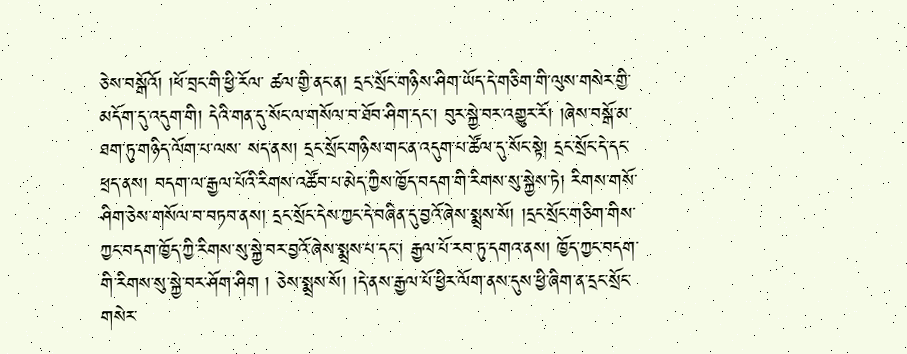ཅེས་བསྒོའོ། །ཕོ་བྲང་གི་ཕྱི་རོལ་ ཚལ་གྱི་ནང་ན། དྲང་སྲོང་གཉིས་ཤིག་ཡོད་དེ་གཅིག་གི་ལུས་གསེར་གྱི་མདོག་དུ་འདུག་གི། དེའི་གན་དུ་སོང་ལ་གསོལ་བ་ཐོབ་ཤིག་དང་། བུར་སྐྱེ་བར་འགྱུར་རོ། །ཞེས་བསྒོ་མ་ཐག་ཏུ་གཉིད་ལོག་པ་ལས་ སད་ནས། དྲང་སྲོང་གཉིས་གང་ན་འདུག་པ་ཚོལ་དུ་སོང་སྟེ། དྲང་སྲོང་དེ་དང་ཕྲད་ནས། བདག་ལ་རྒྱལ་པོའི་རིགས་འཚོབ་པ་མེད་ཀྱིས་ཁྱོད་བདག་གི་རིགས་སུ་སྐྱེས་ཏེ། རིགས་གསོ་ཤིག་ཅེས་གསོལ་བ་བཏབ་ནས། དྲང་སྲོང་དེས་ཀྱང་དེ་བཞིན་དུ་བྱའོ་ཞེས་སྨྲས་སོ། །དྲང་སྲོང་གཅིག་གིས་ཀྱང་བདག་ཁྱོད་ཀྱི་རིགས་སུ་སྐྱེ་བར་བྱའོ་ཞེས་སྨྲས་པ་དང་། རྒྱལ་པོ་རབ་ཏུ་དགའ་ནས། ཁྱོད་ཀྱང་བདག་གི་རིགས་སུ་སྐྱེ་བར་ཤོག་ཤིག ། ཅེས་སྨྲས་སོ། །དེ་ནས་རྒྱལ་པོ་ཕྱིར་ལོག་ནས་དུས་ཕྱི་ཞིག་ན་དྲང་སྲོང་གསེར་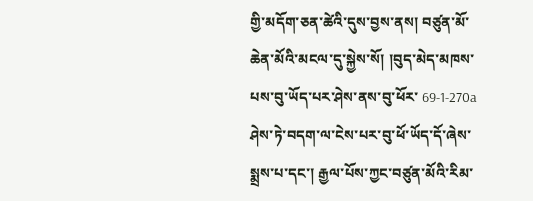གྱི་མདོག་ཅན་ཚེའི་དུས་བྱས་ནས། བཙུན་མོ་ཆེན་མོའི་མངལ་དུ་སྐྱེས་སོ། །བུད་མེད་མཁས་པས་བུ་ཡོད་པར་ཤེས་ནས་བུ་ཕོར་ 69-1-270a ཤེས་ཏེ་བདག་ལ་ངེས་པར་བུ་ཕོ་ཡོད་དོ་ཞེས་སྨྲས་པ་དང་། རྒྱལ་པོས་ཀྱང་བཙུན་མོའི་རིམ་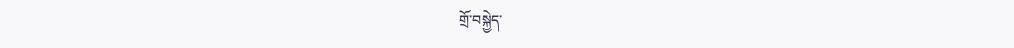གྲོ་བསྐྱེད་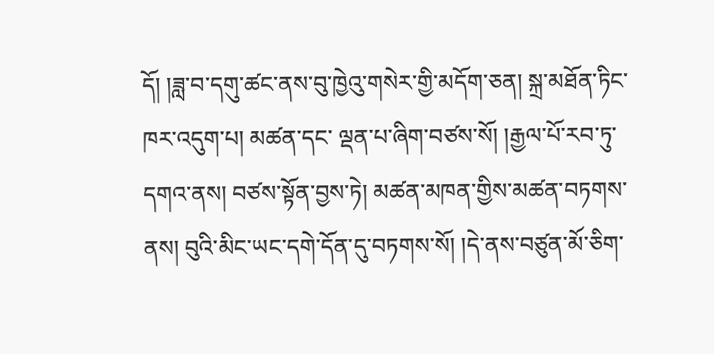དོ། །ཟླ་བ་དགུ་ཚང་ནས་བུ་ཁྱེའུ་གསེར་གྱི་མདོག་ཅན། སྐྲ་མཐོན་ཏིང་ཁར་འདུག་པ། མཚན་དང་ ལྡན་པ་ཞིག་བཙས་སོ། །རྒྱལ་པོ་རབ་ཏུ་དགའ་ནས། བཙས་སྟོན་བྱས་ཏེ། མཚན་མཁན་གྱིས་མཚན་བཏགས་ནས། བུའི་མིང་ཡང་དགེ་དོན་དུ་བཏགས་སོ། །དེ་ནས་བཙུན་མོ་ཅིག་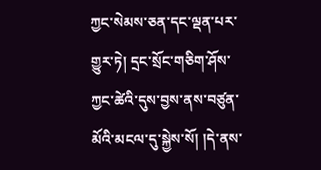ཀྱང་སེམས་ཅན་དང་ལྡན་པར་གྱུར་ཏེ། དྲང་སྲོང་གཅིག་ཤོས་ཀྱང་ཚེའི་དུས་བྱས་ནས་བཙུན་མོའི་མངལ་དུ་སྐྱེས་སོ། །དེ་ནས་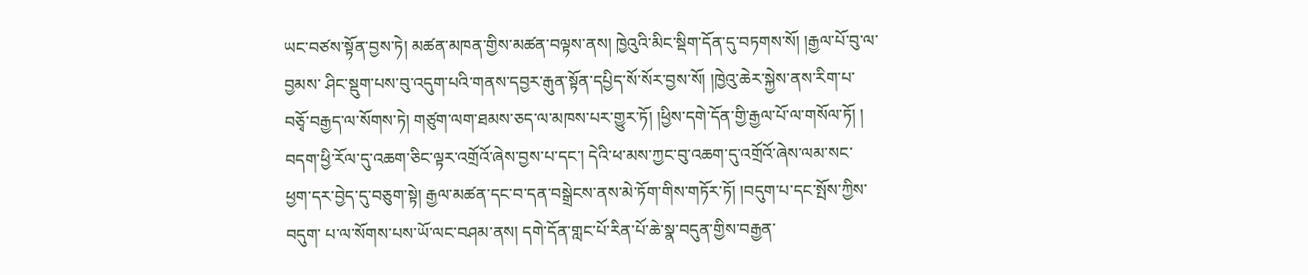ཡང་བཙས་སྟོན་བྱས་ཏེ། མཚན་མཁན་གྱིས་མཚན་བལྟས་ནས། ཁྱེའུའི་མིང་སྡིག་དོན་དུ་བཏགས་སོ། །རྒྱལ་པོ་བུ་ལ་བྱམས་ ཤིང་སྡུག་པས་བུ་འདུག་པའི་གནས་དབྱར་རྒུན་སྟོན་དཔྱིད་སོ་སོར་བྱས་སོ། །ཁྱེའུ་ཆེར་སྐྱེས་ནས་རིག་པ་བཅྭོ་བརྒྱད་ལ་སོགས་ཏེ། གཙུག་ལག་ཐམས་ཅད་ལ་མཁས་པར་གྱུར་ཏོ། །ཕྱིས་དགེ་དོན་གྱི་རྒྱལ་པོ་ལ་གསོལ་ཏོ། ། བདག་ཕྱི་རོལ་དུ་འཆག་ཅིང་ལྟར་འགྲོའོ་ཞེས་བྱས་པ་དང་། དེའི་ཕ་མས་ཀྱང་བུ་འཆག་དུ་འགྲོའོ་ཞེས་ལམ་སང་ཕྱག་དར་བྱེད་དུ་བཅུག་སྟེ། རྒྱལ་མཚན་དང་བ་དན་བསྒྲེངས་ནས་མེ་ཏོག་གིས་གཏོར་ཏོ། །བདུག་པ་དང་སྤོས་ཀྱིས་བདུག་ པ་ལ་སོགས་པས་ཡོ་ལང་བཤམ་ནས། དགེ་དོན་གླང་པོ་རིན་པོ་ཆེ་སྣ་བདུན་གྱིས་བརྒྱན་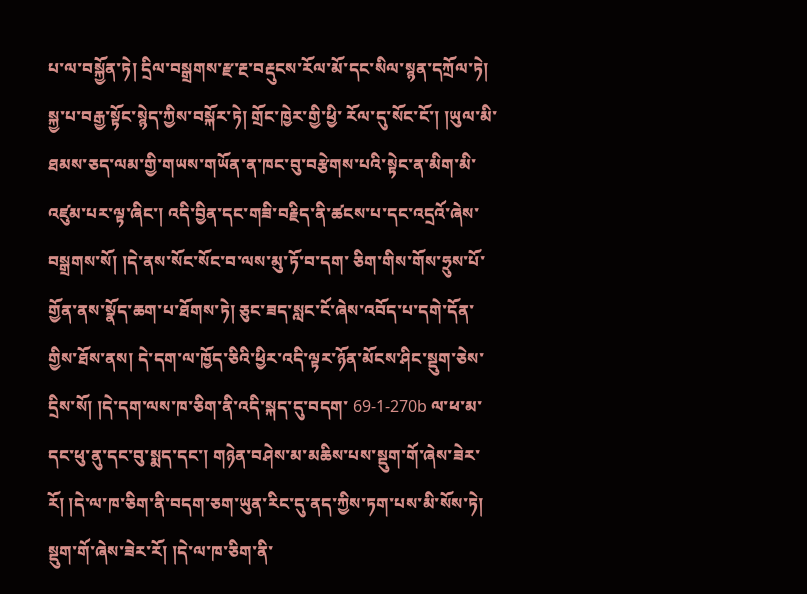པ་ལ་བསྐྱོན་ཏེ། དྲིལ་བསྒྲགས་རྫ་རྔ་བརྡུངས་རོལ་མོ་དང་སིལ་སྙན་དཀྲོལ་ཏེ། སྐྱ་པ་བརྒྱ་སྟོང་སྙེད་ཀྱིས་བསྐོར་ཏེ། གྲོང་ཁྱེར་གྱི་ཕྱི་ རོལ་དུ་སོང་ངོ་། །ཡུལ་མི་ཐམས་ཅད་ལམ་གྱི་གཡས་གཡོན་ན་ཁང་བུ་བརྩེགས་པའི་སྟེང་ན་མིག་མི་འཛུམ་པར་ལྟ་ཞིང་། འདི་བྱིན་དང་གཟི་བརྗིད་ནི་ཚངས་པ་དང་འདྲའོ་ཞེས་བསྒྲགས་སོ། །དེ་ནས་སོང་སོང་བ་ལས་མུ་ཏོ་བ་དག་ ཅིག་གིས་གོས་ཧྲུས་པོ་གྱོན་ནས་སྣོད་ཆག་པ་ཐོགས་ཏེ། ཅུང་ཟད་སླང་ངོ་ཞེས་འབོད་པ་དགེ་དོན་གྱིས་ཐོས་ནས། དེ་དག་ལ་ཁྱོད་ཅིའི་ཕྱིར་འདི་ལྟར་ཉོན་མོངས་ཤིང་སྡུག་ཅེས་དྲིས་སོ། །དེ་དག་ལས་ཁ་ཅིག་ནི་འདི་སྐད་དུ་བདག་ 69-1-270b ལ་ཕ་མ་དང་ཕུ་ནུ་དང་བུ་སྨད་དང་། གཉེན་བཤེས་མ་མཆིས་པས་སྡུག་གོ་ཞེས་ཟེར་རོ། །དེ་ལ་ཁ་ཅིག་ནི་བདག་ཅག་ཡུན་རིང་དུ་ནད་ཀྱིས་ཏག་པས་མི་སོས་ཏེ། སྡུག་གོ་ཞེས་ཟེར་རོ། །དེ་ལ་ཁ་ཅིག་ནི་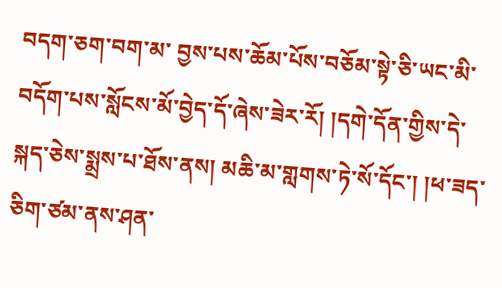བདག་ཅག་བག་མ་ བྱས་པས་ཆོམ་པོས་བཅོམ་སྟེ་ཅི་ཡང་མི་བདོག་པས་སློངས་མོ་བྱེད་དོ་ཞེས་ཟེར་རོ། །དགེ་དོན་གྱིས་དེ་སྐད་ཅེས་སྨྲས་པ་ཐོས་ནས། མཆི་མ་གླགས་ཏེ་སོ་དོང་། །ཕ་ཟད་ཅིག་ཙམ་ནས་ཤན་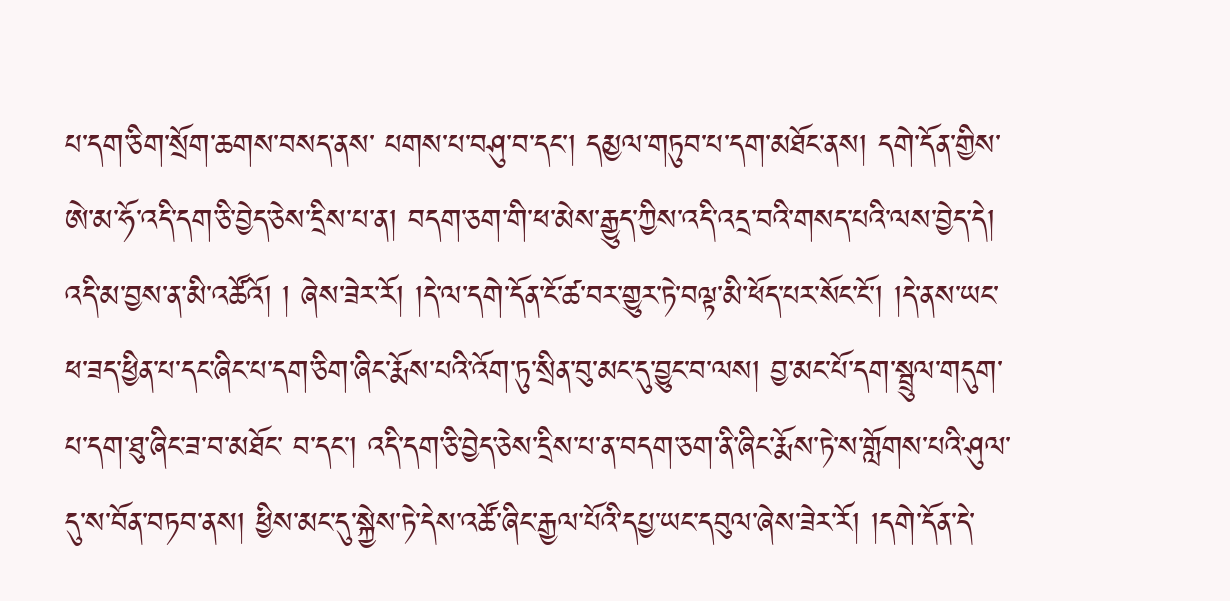པ་དག་ཅིག་སྲོག་ཆགས་བསད་ནས་ པགས་པ་བཤུ་བ་དང་། དམྱལ་གཏུབ་པ་དག་མཐོང་ནས། དགེ་དོན་གྱིས་ཨེ་མ་ཧོ་འདི་དག་ཅི་བྱེད་ཅེས་དྲིས་པ་ན། བདག་ཅག་གི་ཕ་མེས་རྒྱུད་ཀྱིས་འདི་འདྲ་བའི་གསད་པའི་ལས་བྱེད་དེ། འདི་མ་བྱས་ན་མི་འཚོའོ། ། ཞེས་ཟེར་རོ། །དེ་ལ་དགེ་དོན་ངོ་ཚ་བར་གྱུར་ཏེ་བལྟ་མི་ཕོད་པར་སོང་ངོ་། །དེ་ནས་ཡང་ཕ་ཟད་ཕྱིན་པ་དང་ཞིང་པ་དག་ཅིག་ཞིང་རྨོས་པའི་འོག་ཏུ་སྲིན་བུ་མང་དུ་བྱུང་བ་ལས། བྱ་མང་པོ་དག་སྦྲུལ་གདུག་པ་དག་ཐུ་ཞིང་ཟ་བ་མཐོང་ བ་དང་། འདི་དག་ཅི་བྱེད་ཅེས་དྲིས་པ་ན་བདག་ཅག་ནི་ཞིང་རྨོས་ཏེ་ས་གློགས་པའི་ཤུལ་དུ་ས་བོན་བཏབ་ནས། ཕྱིས་མང་དུ་སྐྱེས་ཏེ་དེས་འཚོ་ཞིང་རྒྱལ་པོའི་དཔྱ་ཡང་དབུལ་ཞེས་ཟེར་རོ། །དགེ་དོན་དེ་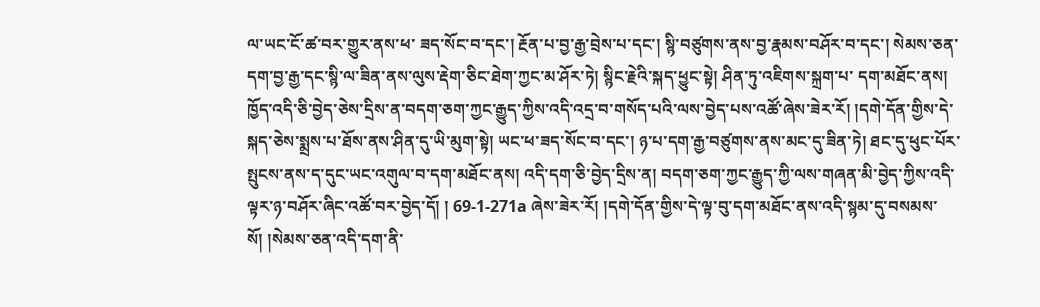ལ་ཡང་ངོ་ཚ་བར་གྱུར་ནས་ཕ་ ཟད་སོང་བ་དང་། རྔོན་པ་བྱ་རྒྱ་བྲེས་པ་དང་། སྙི་བཙུགས་ནས་བྱ་རྣམས་བཤོར་བ་དང་། སེམས་ཅན་དག་བྱ་རྒྱ་དང་སྙི་ལ་ཟིན་ནས་ལུས་རྡེག་ཅིང་ཐེག་ཀྱང་མ་ཤོར་ཏེ། སྙིང་རྗེའི་སྐད་ཕྱུང་སྟེ། ཤིན་ཏུ་འཇིགས་སྐྲག་པ་ དག་མཐོང་ནས། ཁྱོད་འདི་ཅི་བྱེད་ཅེས་དྲིས་ན་བདག་ཅག་ཀྱང་རྒྱུད་ཀྱིས་འདི་འདྲ་བ་གསོད་པའི་ལས་བྱེད་པས་འཚོ་ཞེས་ཟེར་རོ། །དགེ་དོན་གྱིས་དེ་སྐད་ཅེས་སྨྲས་པ་ཐོས་ནས་ཤིན་དུ་ཡི་མུག་སྟེ། ཡང་ཕ་ཟད་སོང་བ་དང་། ཉ་པ་དག་རྒྱ་བཙུགས་ནས་མང་དུ་ཟིན་ཏེ། ཐང་དུ་ཕུང་པོར་སྤུངས་ནས་ད་དུང་ཡང་འགུལ་བ་དག་མཐོང་ནས། འདི་དག་ཅི་བྱེད་དྲིས་ན། བདག་ཅག་ཀྱང་རྒྱུད་ཀྱི་ལས་གཞན་མི་བྱེད་ཀྱིས་འདི་ལྟར་ཉ་བཤོར་ཞིང་འཚོ་བར་བྱེད་དོ། ། 69-1-271a ཞེས་ཟེར་རོ། །དགེ་དོན་གྱིས་དེ་ལྟ་བུ་དག་མཐོང་ནས་འདི་སྙམ་དུ་བསམས་སོ། །སེམས་ཅན་འདི་དག་ནི་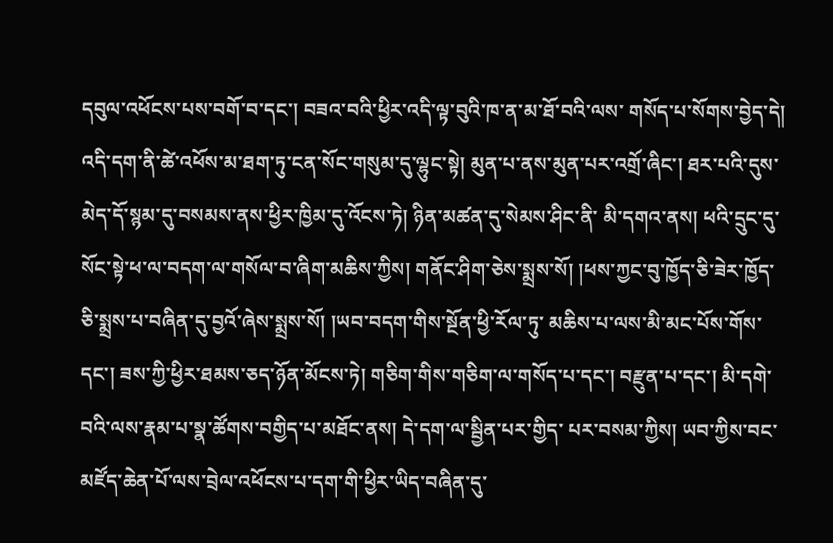དབུལ་འཕོངས་པས་བགོ་བ་དང་། བཟའ་བའི་ཕྱིར་འདི་ལྟ་བུའི་ཁ་ན་མ་ཐོ་བའི་ལས་ གསོད་པ་སོགས་བྱེད་དེ། འདི་དག་ནི་ཚེ་འཕོས་མ་ཐག་ཏུ་ངན་སོང་གསུམ་དུ་ལྷུང་སྟེ། མུན་པ་ནས་མུན་པར་འགྲོ་ཞིང་། ཐར་པའི་དུས་མེད་དོ་སྙམ་དུ་བསམས་ནས་ཕྱིར་ཁྱིམ་དུ་འོངས་ཏེ། ཉིན་མཚན་དུ་སེམས་ཤིང་ནི་ མི་དགའ་ནས། ཕའི་དྲུང་དུ་སོང་སྟེ་ཕ་ལ་བདག་ལ་གསོལ་བ་ཞིག་མཆིས་ཀྱིས། གནོང་ཤིག་ཅེས་སྨྲས་སོ། །ཕས་ཀྱང་བུ་ཁྱོད་ཅི་ཟེར་ཁྱོད་ཅི་སྨྲས་པ་བཞིན་དུ་བྱའོ་ཞེས་སྨྲས་སོ། །ཡབ་བདག་གིས་སྔོན་ཕྱི་རོལ་ཏུ་ མཆིས་པ་ལས་མི་མང་པོས་གོས་དང་། ཟས་ཀྱི་ཕྱིར་ཐམས་ཅད་ཉོན་མོངས་ཏེ། གཅིག་གིས་གཅིག་ལ་གསོད་པ་དང་། བརྫུན་པ་དང་། མི་དགེ་བའི་ལས་རྣམ་པ་སྣ་ཚོགས་བགྱིད་པ་མཐོང་ནས། དེ་དག་ལ་སྦྱིན་པར་གྱིད་ པར་བསམ་ཀྱིས། ཡབ་ཀྱིས་བང་མཛོད་ཆེན་པོ་ལས་བྲེལ་འཕོངས་པ་དག་གི་ཕྱིར་ཡིད་བཞིན་དུ་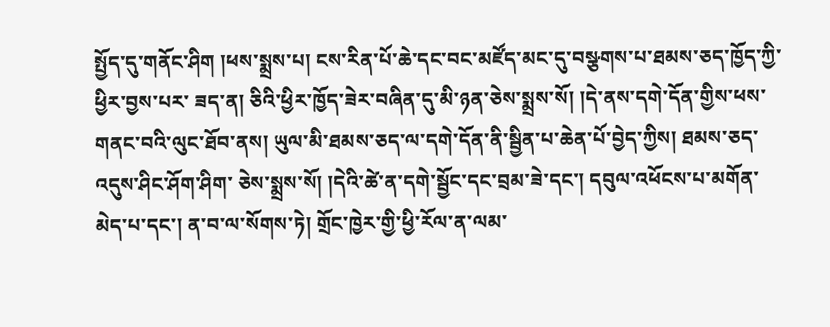སྤྱོད་དུ་གནོང་ཤིག །ཕས་སྨྲས་པ། ངས་རིན་པོ་ཆེ་དང་བང་མཛོད་མང་དུ་བསྩགས་པ་ཐམས་ཅད་ཁྱོད་ཀྱི་ཕྱིར་བྱས་པར་ ཟད་ན། ཅིའི་ཕྱིར་ཁྱོད་ཟེར་བཞིན་དུ་མི་ཉན་ཅེས་སྨྲས་སོ། །དེ་ནས་དགེ་དོན་གྱིས་ཕས་གནང་བའི་ལུང་ཐོབ་ནས། ཡུལ་མི་ཐམས་ཅད་ལ་དགེ་དོན་ནི་སྦྱིན་པ་ཆེན་པོ་བྱེད་ཀྱིས། ཐམས་ཅད་འདུས་ཤིང་ཤོག་ཤིག་ ཅེས་སྨྲས་སོ། །དེའི་ཚེ་ན་དགེ་སྦྱོང་དང་བྲམ་ཟེ་དང་། དབུལ་འཕོངས་པ་མགོན་མེད་པ་དང་། ན་བ་ལ་སོགས་ཏེ། གྲོང་ཁྱེར་གྱི་ཕྱི་རོལ་ན་ལམ་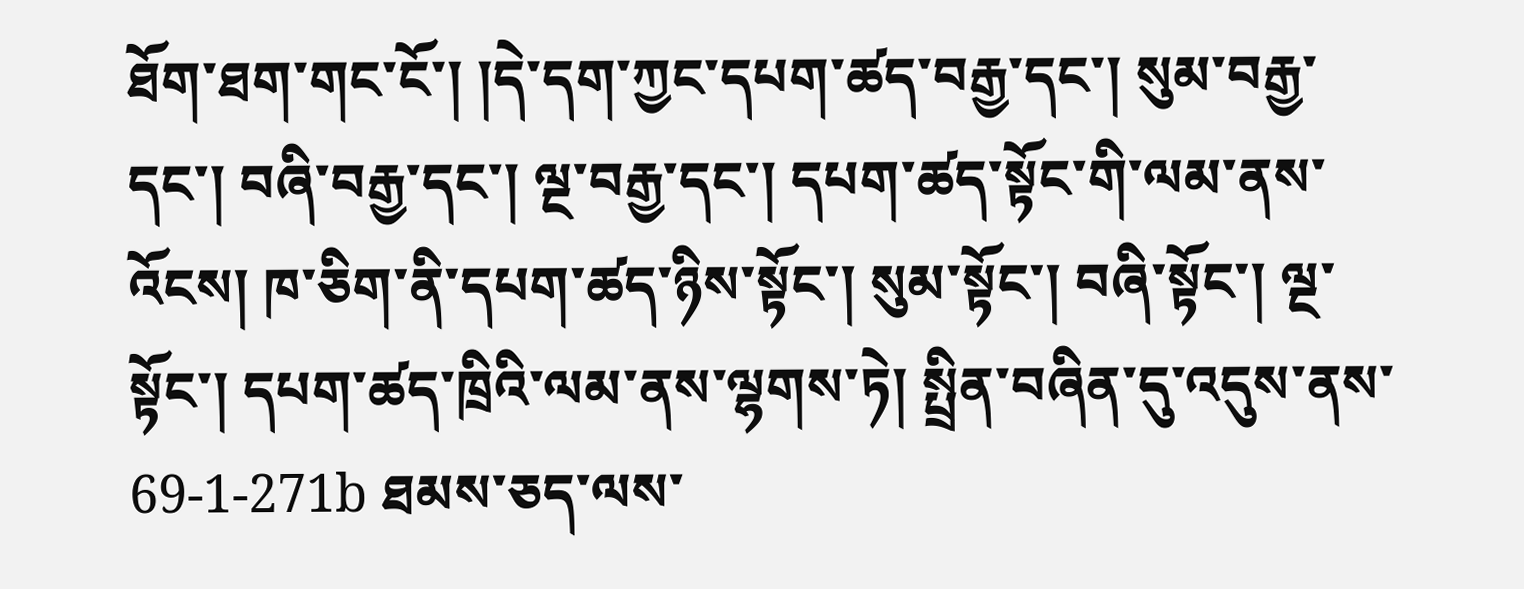ཐོག་ཐག་གང་ངོ་། །དེ་དག་ཀྱང་དཔག་ཚད་བརྒྱ་དང་། སུམ་བརྒྱ་ དང་། བཞི་བརྒྱ་དང་། ལྔ་བརྒྱ་དང་། དཔག་ཚད་སྟོང་གི་ལམ་ནས་འོངས། ཁ་ཅིག་ནི་དཔག་ཚད་ཉིས་སྟོང་། སུམ་སྟོང་། བཞི་སྟོང་། ལྔ་སྟོང་། དཔག་ཚད་ཁྲིའི་ལམ་ནས་ལྷགས་ཏེ། སྤྲིན་བཞིན་དུ་འདུས་ནས་ 69-1-271b ཐམས་ཅད་ལས་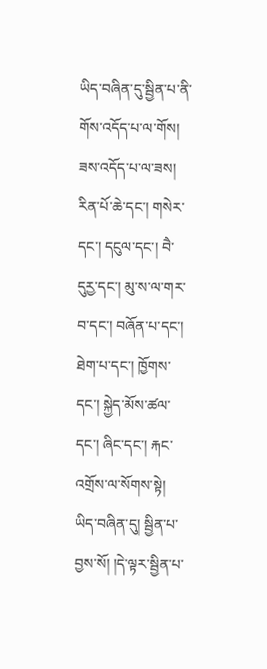ཡིད་བཞིན་དུ་སྦྱིན་པ་ནི་གོས་འདོད་པ་ལ་གོས། ཟས་འདོད་པ་ལ་ཟས། རིན་པོ་ཆེ་དང་། གསེར་དང་། དངུལ་དང་། བཻ་དུརྱ་དང་། མུ་ས་ལ་གར་བ་དང་། བཞོན་པ་དང་། ཐེག་པ་དང་། ཁྱོགས་དང་། སྐྱེད་མོས་ཚལ་དང་། ཞིང་དང་། རྐང་འགྲོས་ལ་སོགས་སྟེ། ཡིད་བཞིན་དུ། སྦྱིན་པ་བྱས་སོ། །དེ་ལྟར་སྦྱིན་པ་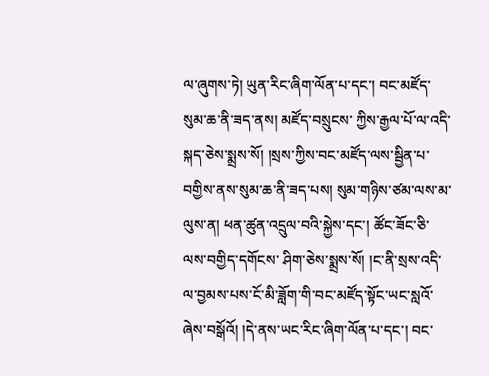ལ་ཞུགས་ཏེ། ཡུན་རིང་ཞིག་ལོན་པ་དང་། བང་མཛོད་སུམ་ཆ་ནི་ཟད་ནས། མཛོད་བསྲུངས་ ཀྱིས་རྒྱལ་པོ་ལ་འདི་སྐད་ཅེས་སྨྲས་སོ། །སྲས་ཀྱིས་བང་མཛོད་ལས་སྦྱིན་པ་བགྱིས་ནས་སུམ་ཆ་ནི་ཟད་པས། སུམ་གཉིས་ཙམ་ལས་མ་ལུས་ན། ཕན་ཚུན་འདྲུལ་བའི་སྐྱེས་དང་། ཚོང་ཟོང་ཅི་ལས་བགྱིད་དགོངས་ ཤིག་ཅེས་སྨྲས་སོ། །ང་ནི་སྲས་འདི་ལ་བྱམས་པས་ངོ་མི་ཟློག་གི་བང་མཛོད་སྟོང་ཡང་སླའོ་ཞེས་བསྒོའོ། །དེ་ནས་ཡང་རིང་ཞིག་ལོན་པ་དང་། བང་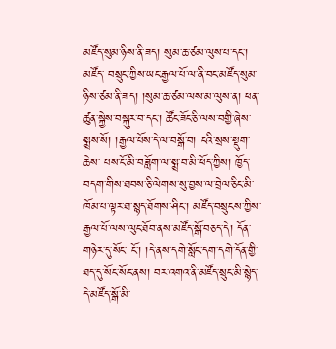མཛོད་སུམ་ཉིས་ནི་ཟད། སུམ་ཆ་ཙམ་ལུས་པ་དང་། མཛོད་ བསྲུང་ཀྱིས་ཡང་རྒྱལ་པོ་ལ་ནི་བང་མཛོད་སུམ་ཉིས་ཙམ་ནི་ཟད། །སུམ་ཆ་ཙམ་ལས་མ་ལུས་ན། ཕན་ཚུན་སྐྱེས་བསྐུར་བ་དང་། ཚོང་ཟོང་ཅི་ལས་བགྱི་ཞེས་སྨྲས་སོ། །རྒྱལ་པོས་དེ་ལ་བསྒོ་བ། ངའི་སྲས་སྡུག་ཆེས་ པས་ངོ་མི་བཟློག་ལ་སྨྲ་བ་མི་ཕོད་ཀྱིས། ཁྱོད་བདག་གིས་ཐབས་ཅི་ལེགས་སུ་བྱས་ལ་བྲེལ་ཅིང་མི་ཁོམ་པ་ལྟར་ཐ་སྙད་ཐོགས་ཤིང་། མཛོད་བསྲུངས་ཀྱིས་རྒྱལ་པོ་ལས་ལུང་ཐོབ་ནས་མཛོད་སྒོ་བཅད་དེ། དོན་གཉེར་དུ་སོང་ ངོ་། །དེ་ནས་དགེ་སློང་དག་དགེ་དོན་གྱི་ཐད་དུ་སོང་སོང་ནས། བར་འགའ་ནི་མཛོད་སྲུང་མི་སྙེད་དེ་མཛོད་སྒོ་མི་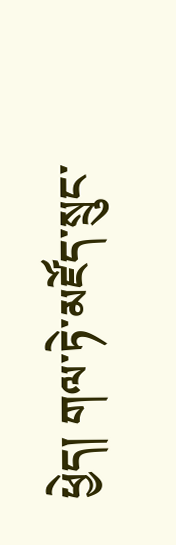ཕྱེད། གལ་ཏེ་མཛོད་སྲུང་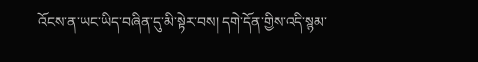འོངས་ན་ཡང་ཡིད་བཞིན་དུ་མི་སྟེར་བས། དགེ་དོན་གྱིས་འདི་སྙམ་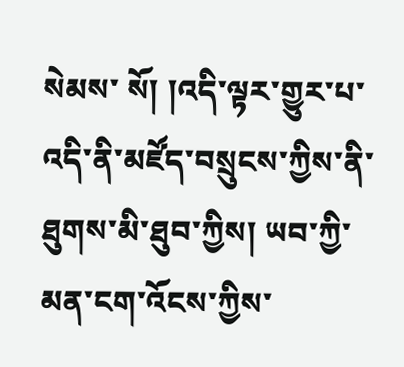སེམས་ སོ། །འདི་ལྟར་གྱུར་པ་འདི་ནི་མཛོད་བསྲུངས་ཀྱིས་ནི་ཐུགས་མི་ཐུབ་ཀྱིས། ཡབ་ཀྱི་མན་ངག་འོངས་ཀྱིས་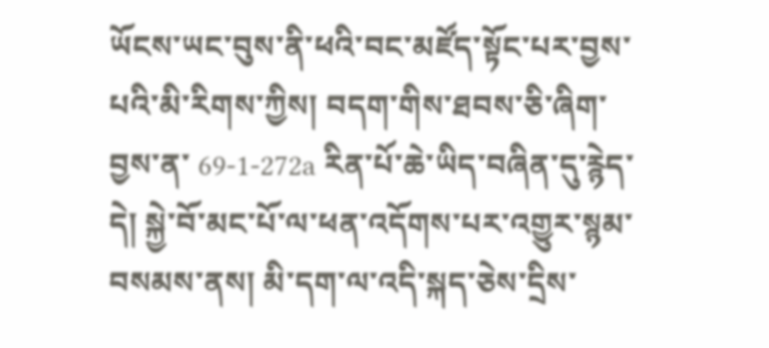ཡོངས་ཡང་བུས་ནི་ཕའི་བང་མཛོད་སྟོང་པར་བྱས་པའི་མི་རིགས་ཀྱིས། བདག་གིས་ཐབས་ཅི་ཞིག་བྱས་ན་ 69-1-272a རིན་པོ་ཆེ་ཡིད་བཞིན་དུ་རྙེད་དེ། སྐྱེ་བོ་མང་པོ་ལ་ཕན་འདོགས་པར་འགྱུར་སྙམ་བསམས་ནས། མི་དག་ལ་འདི་སྐད་ཅེས་དྲིས་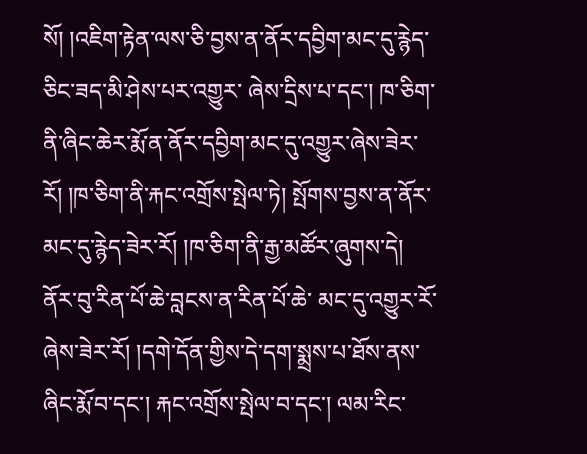སོ། །འཇིག་རྟེན་ལས་ཅི་བྱས་ན་ནོར་དབྱིག་མང་དུ་རྙེད་ཅིང་ཟད་མི་ཤེས་པར་འགྱུར་ ཞེས་དྲིས་པ་དང་། ཁ་ཅིག་ནི་ཞིང་ཆེར་རྨོ་ན་ནོར་དབྱིག་མང་དུ་འགྱུར་ཞེས་ཟེར་རོ། །ཁ་ཅིག་ནི་རྐང་འགྲོས་སྤེལ་ཏེ། སྤོགས་བྱས་ན་ནོར་མང་དུ་རྙེད་ཟེར་རོ། །ཁ་ཅིག་ནི་རྒྱ་མཚོར་ཞུགས་དེ། ནོར་བུ་རིན་པོ་ཆེ་བླངས་ན་རིན་པོ་ཆེ་ མང་དུ་འགྱུར་རོ་ཞེས་ཟེར་རོ། །དགེ་དོན་གྱིས་དེ་དག་སྨྲས་པ་ཐོས་ནས་ཞིང་རྨོ་བ་དང་། རྐང་འགྲོས་སྤེལ་བ་དང་། ལམ་རིང་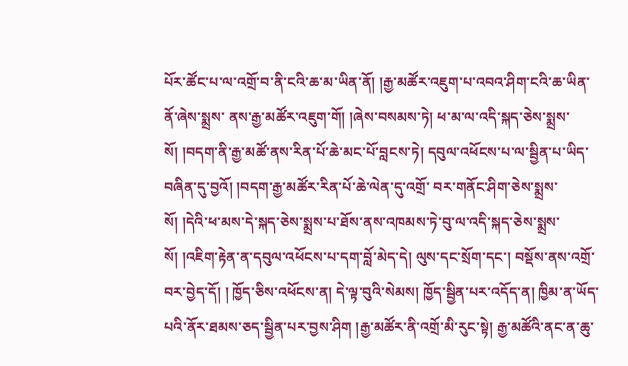པོར་ཚོང་པ་ལ་འགྲོ་བ་ནི་ངའི་ཆ་མ་ཡིན་ནོ། །རྒྱ་མཚོར་འཇུག་པ་འབའ་ཤིག་ངའི་ཆ་ཡིན་ནོ་ཞེས་སྨྲས་ ནས་རྒྱ་མཚོར་འཇུག་གོ། །ཞེས་བསམས་ཏེ། ཕ་མ་ལ་འདི་སྐད་ཅེས་སྨྲས་སོ། །བདག་ནི་རྒྱ་མཚོ་ནས་རིན་པོ་ཆེ་མང་པོ་བླངས་ཏེ། དབུལ་འཕོངས་པ་ལ་སྦྱིན་པ་ཡིད་བཞིན་དུ་བྱའོ། །བདག་རྒྱ་མཚོར་རིན་པོ་ཆེ་ལེན་དུ་འགྲོ་ བར་གནོང་ཤིག་ཅེས་སྨྲས་སོ། །དེའི་ཕ་མས་དེ་སྐད་ཅེས་སྨྲས་པ་ཐོས་ནས་འཁམས་ཏེ་བུ་ལ་འདི་སྐད་ཅེས་སྨྲས་སོ། །འཇིག་རྟེན་ན་དབུལ་འཕོངས་པ་དག་བློ་མེད་དེ། ལུས་དང་སྲོག་དང་། བསྡོས་ནས་འགྲོ་བར་བྱེད་དོ། ། ཁྱོད་ཅིས་འཕོངས་ན། དེ་ལྟ་བུའི་སེམས། ཁྱོད་སྦྱིན་པར་འདོད་ན། ཁྱིམ་ན་ཡོད་པའི་ནོར་ཐམས་ཅད་སྦྱིན་པར་བྱས་ཤིག །རྒྱ་མཚོར་ནི་འགྲོ་མི་རུང་སྟེ། རྒྱ་མཚོའི་ནང་ན་ཆུ་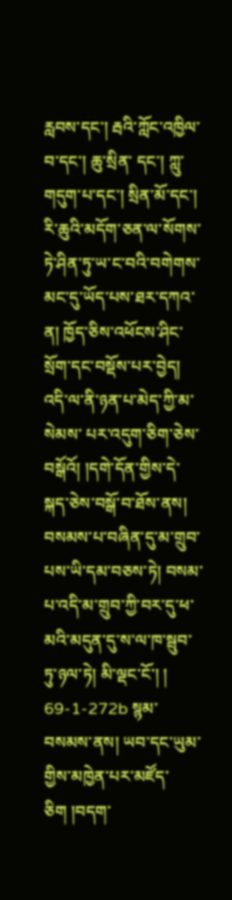རླབས་དང་། རྦའི་ཀློང་འཁྱིལ་བ་དང་། ཆུ་སྲིན་ དང་། ཀླུ་གདུག་པ་དང་། སྲིན་མོ་དང་། རི་ཆུའི་མདོག་ཅན་ལ་སོགས་ཏེ་ཤིན་ཏུ་ཡ་ང་བའི་བགེགས་མང་དུ་ཡོད་པས་ཐར་དཀའ་ན། ཁྱོད་ཅིས་འཕོངས་ཤིང་སྲོག་དང་བསྡོས་པར་བྱེད། འདི་ལ་ནི་ཉན་པ་མེད་ཀྱི་མ་སེམས་ པར་འདུག་ཅིག་ཅེས་བསྒོའོ། །དགེ་དོན་གྱིས་དེ་སྐད་ཅེས་བསྒོ་བ་ཐོས་ནས། བསམས་པ་བཞིན་དུ་མ་གྲུབ་པས་ཡི་དམ་བཅས་ཏེ། བསམ་པ་འདི་མ་གྲུབ་ཀྱི་བར་དུ་ཕ་མའི་མདུན་དུ་ས་ལ་ཁ་སྦུབ་ཏུ་ཉལ་ཏེ། མི་ལྡང་ངོ་། ། 69-1-272b སྙམ་བསམས་ནས། ཡབ་དང་ཡུམ་གྱིས་མཁྱེན་པར་མཛོད་ཅིག །བདག་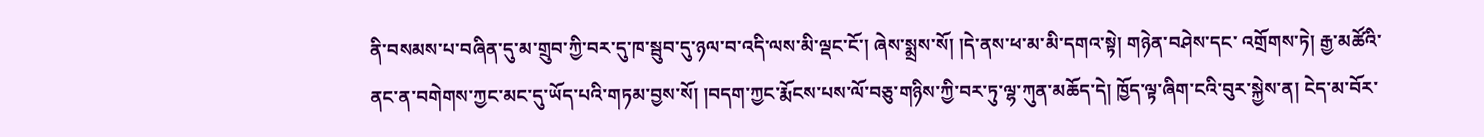ནི་བསམས་པ་བཞིན་དུ་མ་གྲུབ་ཀྱི་བར་དུ་ཁ་སྦུབ་དུ་ཉལ་བ་འདི་ལས་མི་ལྡང་ངོ་། ཞེས་སྨྲས་སོ། །དེ་ནས་ཕ་མ་མི་དགའ་སྟེ། གཉེན་བཤེས་དང་ འགྲོགས་ཏེ། རྒྱ་མཚོའི་ནང་ན་བགེགས་ཀྱང་མང་དུ་ཡོད་པའི་གཏམ་བྱས་སོ། །བདག་ཀྱང་རྨོངས་པས་ལོ་བཅུ་གཉིས་ཀྱི་བར་ཏུ་ལྷ་ཀུན་མཆོད་དེ། ཁྱོད་ལྟ་ཞིག་ངའི་བུར་སྐྱེས་ན། ངེད་མ་བོར་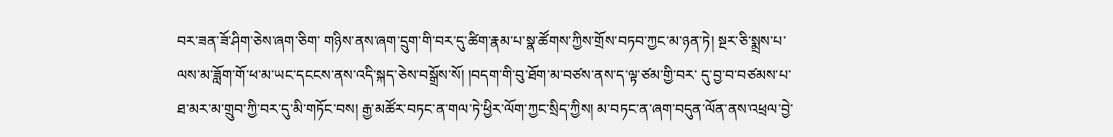བར་ཟན་ཟོ་ཤིག་ཅེས་ཞག་ཅིག་ གཉིས་ནས་ཞག་དྲུག་གི་བར་དུ་ཚིག་རྣམ་པ་སྣ་ཚོགས་ཀྱིས་གྲོས་བཏབ་ཀྱང་མ་ཉན་ཏེ། སྔར་ཅི་སྨྲས་པ་ལས་མ་ཟློག་གོ་ཕ་མ་ཡང་དངངས་ནས་འདི་སྐད་ཅེས་བསྒྲོས་སོ། །བདག་གི་བུ་ཐོག་མ་བཙས་ནས་ད་ལྟ་ཙམ་གྱི་བར་ དུ་བྱ་བ་བཙམས་པ་ཐ་མར་མ་གྲུབ་ཀྱི་བར་དུ་མི་གཏོང་བས། རྒྱ་མཚོར་བཏང་ན་གལ་ཏེ་ཕྱིར་ལོག་ཀྱང་སྲིད་ཀྱིས། མ་བཏང་ན་ཞག་བདུན་ལོན་ནས་འཕྲལ་བྱེ་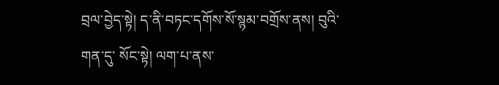བྲལ་བྱེད་སྟེ། ད་ནི་བཏང་དགོས་སོ་སྙམ་བགྲོས་ནས། བུའི་གན་དུ་ སོང་སྟེ། ལག་པ་ནས་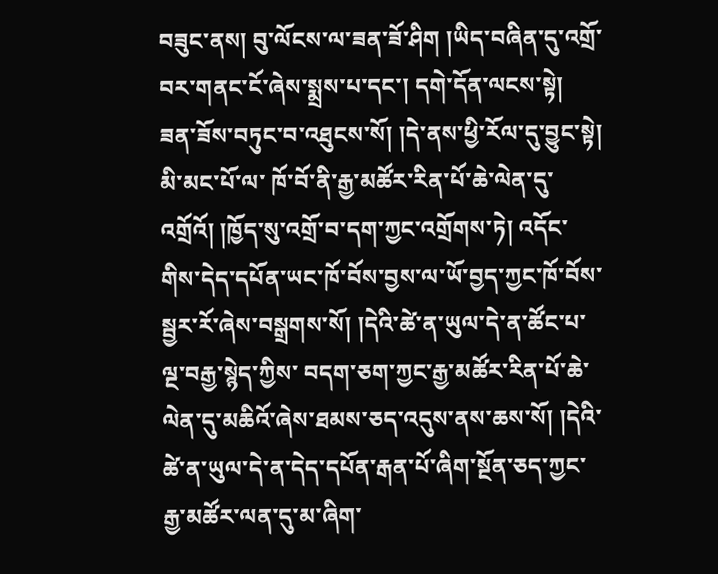བཟུང་ནས། བུ་ལོངས་ལ་ཟན་ཟོ་ཤིག །ཡིད་བཞིན་དུ་འགྲོ་བར་གནང་ངོ་ཞེས་སྨྲས་པ་དང་། དགེ་དོན་ལངས་སྟེ། ཟན་ཟོས་བཏུང་བ་འཐུངས་སོ། །དེ་ནས་ཕྱི་རོལ་དུ་བྱུང་སྟེ། མི་མང་པོ་ལ་ ཁོ་བོ་ནི་རྒྱ་མཚོར་རིན་པོ་ཆེ་ལེན་དུ་འགྲོའོ། །ཁྱོད་སུ་འགྲོ་བ་དག་ཀྱང་འགྲོགས་ཏེ། འདོང་གིས་དེད་དཔོན་ཡང་ཁོ་བོས་བྱས་ལ་ཡོ་བྱད་ཀྱང་ཁོ་བོས་སྦྱར་རོ་ཞེས་བསྒྲགས་སོ། །དེའི་ཚེ་ན་ཡུལ་དེ་ན་ཚོང་པ་ལྔ་བརྒྱ་སྙེད་ཀྱིས་ བདག་ཅག་ཀྱང་རྒྱ་མཚོར་རིན་པོ་ཆེ་ལེན་དུ་མཆིའོ་ཞེས་ཐམས་ཅད་འདུས་ནས་ཆས་སོ། །དེའི་ཚེ་ན་ཡུལ་དེ་ན་དེད་དཔོན་རྒན་པོ་ཞིག་སྔོན་ཅད་ཀྱང་རྒྱ་མཚོར་ལན་དུ་མ་ཞིག་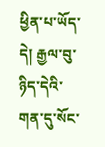ཕྱིན་པ་ཡོད་དེ། རྒྱལ་བུ་ཉིད་དེའི་གན་དུ་སོང་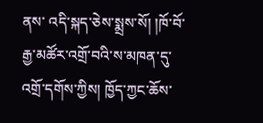ནས་ འདི་སྐད་ཅེས་སྨྲས་སོ། །ཁོ་བོ་རྒྱ་མཚོར་འགྲོ་བའི་ས་མཁན་དུ་འགྲོ་དགོས་ཀྱིས། ཁྱོད་ཀྱང་ཆོས་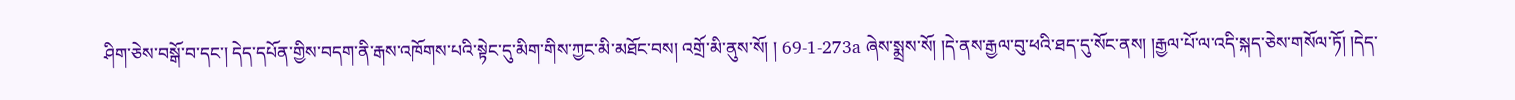ཤིག་ཅེས་བསྒོ་བ་དང་། དེད་དཔོན་གྱིས་བདག་ནི་རྒས་འཁོགས་པའི་སྟེང་དུ་མིག་གིས་ཀྱང་མི་མཐོང་བས། འགྲོ་མི་ནུས་སོ། ། 69-1-273a ཞེས་སྨྲས་སོ། །དེ་ནས་རྒྱལ་བུ་ཕའི་ཐད་དུ་སོང་ནས། །རྒྱལ་པོ་ལ་འདི་སྐད་ཅེས་གསོལ་ཏོ། །དེད་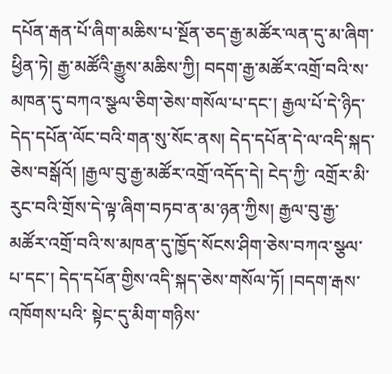དཔོན་རྒན་པོ་ཞིག་མཆིས་པ་སྔོན་ཅད་རྒྱ་མཚོར་ལན་དུ་མ་ཞིག་ཕྱིན་ཏེ། རྒྱ་མཚོའི་རྒྱུས་མཆིས་ཀྱི། བདག་རྒྱ་མཚོར་འགྲོ་བའི་ས་མཁན་དུ་བཀའ་སྩལ་ཅིག་ཅེས་གསོལ་པ་དང་། རྒྱལ་པོ་དེ་ཉིད་དེད་དཔོན་ལོང་བའི་གན་སུ་སོང་ནས། དེད་དཔོན་དེ་ལ་འདི་སྐད་ཅེས་བསྒོའོ། །རྒྱལ་བུ་རྒྱ་མཚོར་འགྲོ་འདོད་དེ། ངེད་ཀྱི་ འགྲོར་མི་རུང་བའི་གྲོས་དེ་ལྟ་ཞིག་བཏབ་ན་མ་ཉན་ཀྱིས། རྒྱལ་བུ་རྒྱ་མཚོར་འགྲོ་བའི་ས་མཁན་དུ་ཁྱོད་སོངས་ཤིག་ཅེས་བཀའ་སྩལ་པ་དང་། དེད་དཔོན་གྱིས་འདི་སྐད་ཅེས་གསོལ་ཏོ། །བདག་རྒས་འཁོགས་པའི་ སྟེང་དུ་མིག་གཉིས་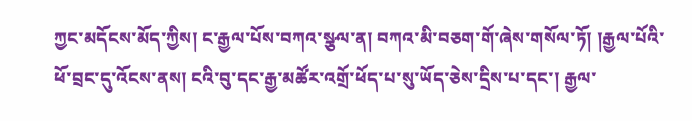ཀྱང་མདོངས་མོད་ཀྱིས། ང་རྒྱལ་པོས་བཀའ་སྩལ་ན། བཀའ་མི་བཅག་གོ་ཞེས་གསོལ་ཏོ། །རྒྱལ་པོའི་ཕོ་བྲང་དུ་འོངས་ནས། ངའི་བུ་དང་རྒྱ་མཚོར་འགྲོ་ཕོད་པ་སུ་ཡོད་ཅེས་དྲིས་པ་དང་། རྒྱལ་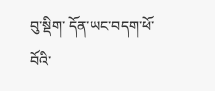བུ་སྡིག་ དོན་ཡང་བདག་ཕོ་བོའི་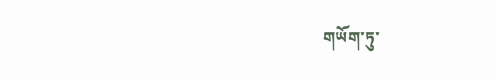གཡོག་ཏུ་